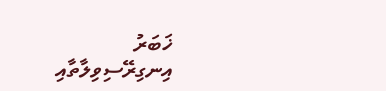ޚަބަރު
އިނގިރޭސިވިލާތާއި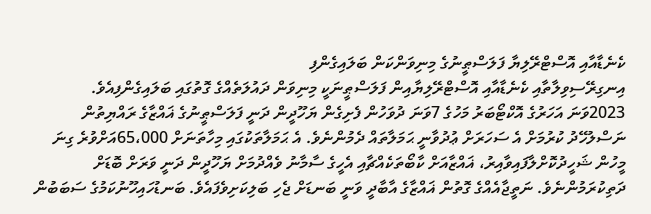ކެނެޑާއާއި އޮސްޓްރޭލިޔާ ފަލަސްޠީނުގެ މިނިވަންކަން ބަލައިގެންފި
އިނގިރޭސިވިލާތާއި ކެނެޑާއާއި އޮސްޓްރޭލިޔާއިން ފަލަސްޠީނަކީ މިނިވަން ދައުލަތެއްގެ ގޮތުގައި ބަލައިގެންފިއެވެ.
2023ވަނަ އަހަރުގެ އޮކްޓޯބަރު މަހުގެ 7ވަނަ ދުވަހުން ފެށިގެން ޔަހޫދީން ދަނީ ފަލަސްޠީނުގެ ޣައްޒާގެ ރައްޔިތުން ނަސްލުހޭދު ކުރުމަށް އެ ސަހަރަށް ޢުދުވާނީ ޙަމަލާތައް ދެމުންނެވެ. އެ ޙަމަލާތަކުގައި މިހާތަނަށް 65،000އަށްވުރެ ގިނަ މީހުން ޝަހީދުކޮށްލާފައިވާއިރު، ޣައްޒާއަށް ކާބޯތަކެއްޗާއި އެހީގެ ސާމާނު ވެއްދުމަށް ޔަހޫދީން ދަނީ ވަރަށް ބޮޑަށް ދަތިކުރަމުންނެވެ. ނަތީޖާއެއްގެ ގޮތުން ޣައްޒާގެ އާބާދީ ވަނީ ބަނޑަށް ޖެހި ބަލިކަށިވެފައެވެ. ބަނޑުހައިހޫނުކަމުގެ ސަބަބުން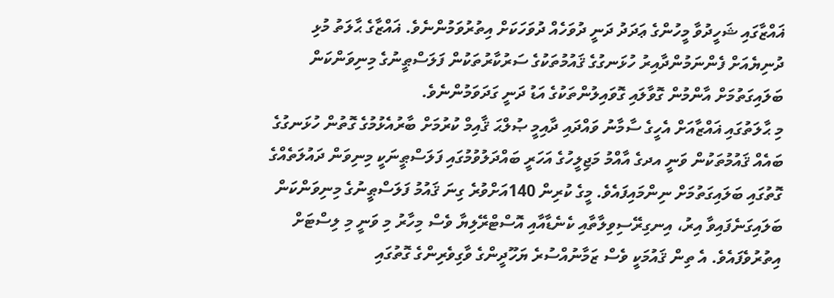ޣައްޒާގައި ޝަހީދުވާ މީހުންގެ ޢަދަދު ދަނީ ދުވަހެއް ދުވަހަކަށް އިތުރުވަމުންނެވެ. ޣައްޒާގެ ޙާލަތު މުޅި ދުނިޔެއަށް ފެންނަމުންދާއިރު ހުޅަނގުގެ ޤައުމުތަކުގެ ސަރުކާރުތަކުން ފަލަސްޠީނުގެ މިނިވަންކަން ބަލައިގަތުމަށް އާންމުން ގޮވާލައި ގޮވައިލުންތަކުގެ އަޑު ދަނީ ގަދަވަމުންނެވެ.
މި ޙާލަތުގައި ޣައްޒާއަށް އެހީގެ ސާމާނު ވައްދައި ދާއިމީ ޞުލްޙަ ޤާއިމް ކުރުމަށް ބާރުއެޅުމުގެ ގޮތުން ހުޅަނގުގެ ބައެއް ޤައުމުތަކުން ވަނީ އދގެ އާއްމު މަޖިލީހުގެ އަހަރީ ބައްދަލުވުމުގައި ފަލަސްޠީނަކީ މިނިވަން ދައުލަތެއްގެ ގޮތުގައި ބަލައިގަތުމަށް ނިންމައިފައެވެ. މީގެ ކުރިން 140އަށްވުރެ ގިނަ ޤައުމު ފަލަސްޠީނުގެ މިނިވަންކަން ބަލައިގަނެފައިވާ އިރު، އިނގިރޭސިވިލާތާއި ކެނެޑާއާއި އޮސްޓްރޭލިޔާ ވެސް މިހާރު މި ވަނީ މި ލިސްޓަށް އިތުރުވެފައެވެ. އެ ތިން ޤައުމަކީ ވެސް ޒަމާނުއްސުރެ ޔަހޫދީންގެ ވާގިވެރިންގެ ގޮތުގައި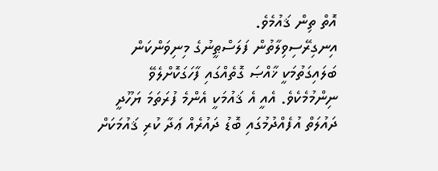އޮތް ތިން ޤައުމެވެ.
އިނގިރޭސިވިލާތުން ފަލަސްޠީނުގެ މިނިވަންކަން ބަލައިގަތުމަކީ ޚާއްޞަ ގޮތެއްގައި ފާހަގަކޮށްލެވޭ ނިންމުމެކެވެ. އެއީ އެ ޤައުމަކީ އެންމެ ފުރަތަމަ ޔަހޫދީ ދައުލަތް އުފެއްދުމުގައި ބޮޑު ދައުރެއް ޢަދާ ކުރި ޤައުމަކަށް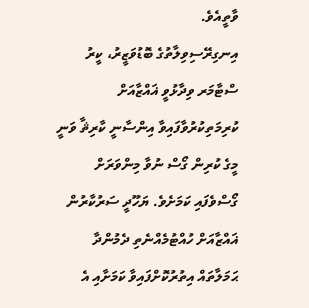ވާތީއެވެ.
އިނގިރޭސިވިލާތުގެ ބޮޑުވަޒީރު، ކީރު ސްޓާމަރ ވިދާޅުވީ ޣައްޒާއަށް ކުރިމަތިކުރުވާފައިވާ އިންސާނީ ކާރިޘާ ވަނީ މީގެ ކުރިން ގޯސް ނުވާ މިންވަރަށް ގޯސްވެފައި ކަމަށެވެ. ޔަހޫދީ ސަރުކާރުން ޣައްޒާއަށް ހުއްޓުމެއްނެތި ދެމުންދާ ޙަމަލާތައް އިތުރުކޮށްފައިވާ ކަމަށާއި އެ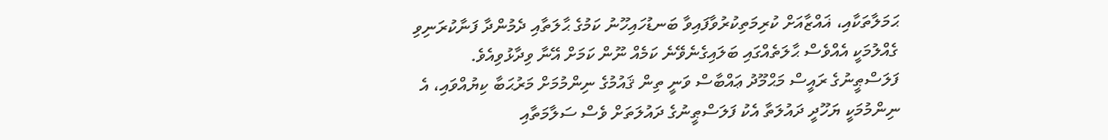ޙަމަލާތަކާއި، ޣައްޒާއަށް ކުރިމަތިކުރުވާފައިވާ ބަނޑުހައިހޫނު ކަމުގެ ޙާލަތާއި ދެމުންދާ ފަނާކުރަނިވި ގެއްލުމަކީ އެއްވެސް ޙާލަތެއްގައި ބަލައިގެނެވޭނެ ކަމެއް ނޫން ކަމަށް އޭނާ ވިދާޅުވިއެވެ.
ފަލަސްޠީނުގެ ރައީސް މަޙްމޫދު ޢައްބާސް ވަނީ ތިން ޤައުމުގެ ނިންމުމަށް މަރުޙަބާ ކިޔުއްވައި، އެ ނިންމުމަކީ ޔަހޫދީ ދައުލަތާ އެކު ފަލަސްޠީނުގެ ދައުލަތަށް ވެސް ސަލާމަތާއި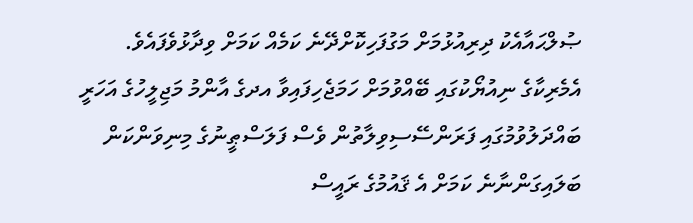ޞުލްޙައާއެކު ދިރިއުޅުމަށް މަގުފަހިކޮށްދޭނެ ކަމެއް ކަމަށް ވިދާޅުވެފައެވެ.
އެމެރިކާގެ ނިއުޔޯކުގައި ބޭއްވުމަށް ހަމަޖެހިފައިވާ އދގެ އާންމު މަޖިލީހުގެ އަހަރީ ބައްދަލުވުމުގައި ފަރަންސޭސިވިލާތުން ވެސް ފަލަސްޠީނުގެ މިނިވަންކަން ބަލައިގަންނާނެ ކަމަށް އެ ޤައުމުގެ ރައީސް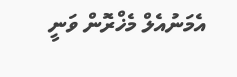އެމަނުއެލް މެޚްރޮން ވަނީ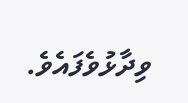ވިދާޅުވެފައެވެ.